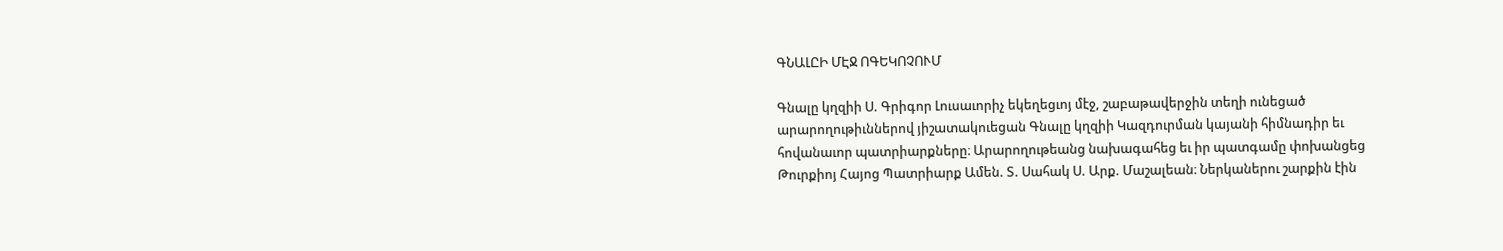ԳՆԱԼԸԻ ՄԷՋ ՈԳԵԿՈՉՈՒՄ

Գնալը կղզիի Ս. Գրիգոր Լուսաւորիչ եկեղեցւոյ մէջ, շաբաթավերջին տեղի ունեցած արարողութիւններով յիշատակուեցան Գնալը կղզիի Կազդուրման կայանի հիմնադիր եւ հովանաւոր պատրիարքները։ Արարողութեանց նախագահեց եւ իր պատգամը փոխանցեց Թուրքիոյ Հայոց Պատրիարք Ամեն. Տ. Սահակ Ս. Արք. Մաշալեան։ Ներկաներու շարքին էին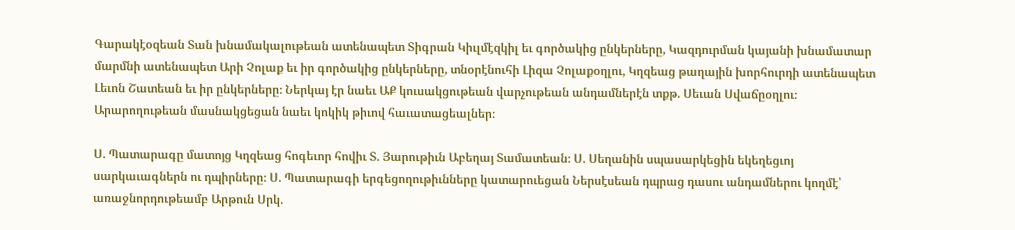Գարակէօզեան Տան խնամակալութեան ատենապետ Տիգրան Կիւլմէզկիլ եւ գործակից ընկերները, Կազդուրման կայանի խնամատար մարմնի ատենապետ Արի Չոլաք եւ իր գործակից ընկերները, տնօրէնուհի Լիզա Չոլաքօղլու, Կղզեաց թաղային խորհուրդի ատենապետ Լեւոն Շատեան եւ իր ընկերները։ Ներկայ էր նաեւ ԱՔ կուսակցութեան վարչութեան անդամներէն տքթ. Սեւան Սվաճըօղլու։ Արարողութեան մասնակցեցան նաեւ կոկիկ թիւով հաւատացեալներ։

Ս. Պատարագը մատոյց Կղզեաց հոգեւոր հովիւ Տ. Յարութիւն Աբեղայ Տամատեան։ Ս. Սեղանին սպասարկեցին եկեղեցւոյ սարկաւագներն ու դպիրները։ Ս. Պատարագի երգեցողութիւնները կատարուեցան Ներսէսեան դպրաց դասու անդամներու կողմէ՝ առաջնորդութեամբ Արթուն Սրկ.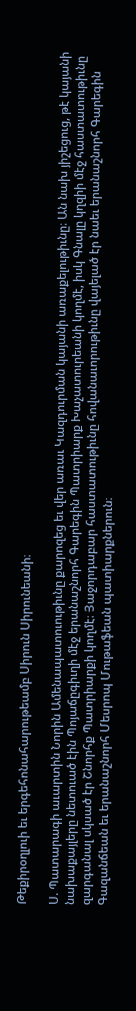Թեքիրօղլուի եւ երգեհոնահարութեամբ Սիրուն Սիրունեանի։

Ս. Պատարագի աւարտին Նորին Ամենապատուութիւնը քարոզեց եւ վեր առաւ Կազդուրման կայանի առաքելութիւնը։ Ան նախ յիշեցուց, թէ կայանի նախաքայլերը նետուած էին Պոյաճըգիւղի մէջ երանաշնորհ Գարեգին Պատրիարք Խաչատուրեանի կողմէ, իսկ Գնալը կղզիի մէջ հաստատութիւնը զարգանալ սկսած էր Շնորհք Պատրիարքի կողմէ։ Յաջորդաբար հաստատութիւնը հովանաւորութիւնը վայելած էր նաեւ երանաշնորհ Գարեգին Գազանճեան եւ երանաշնորհ Մեսրոպ Մութաֆեան պատիարքներուն։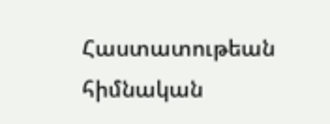Հաստատութեան հիմնական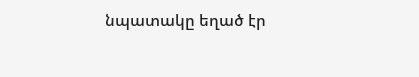նպատակը եղած էր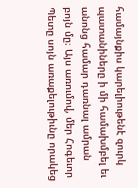համայնքիս կարելիութենէ զուրկ պատանիները ի մի համախմբել եւ անոնց համար դառնալ ամրան բոյն մը։ Այս առումով, մեր Հոգեւոր Պետը սոյն առաքելութիւնը որակեց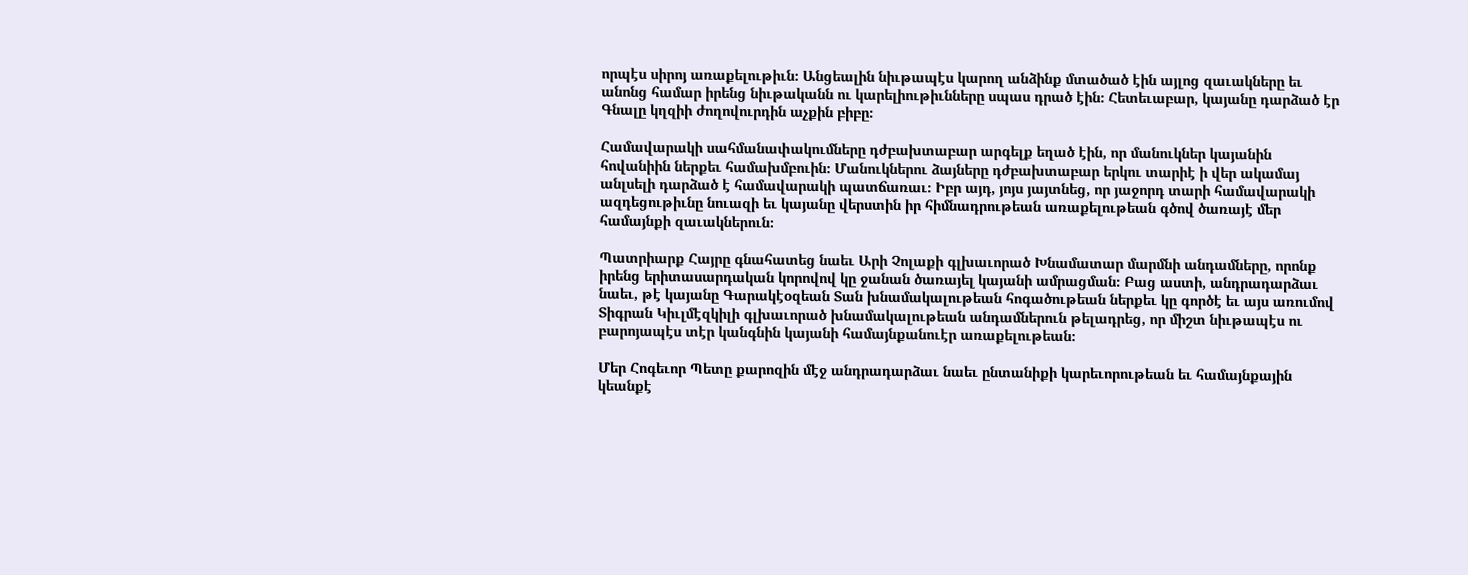որպէս սիրոյ առաքելութիւն։ Անցեալին նիւթապէս կարող անձինք մտածած էին այլոց զաւակները եւ անոնց համար իրենց նիւթականն ու կարելիութիւնները սպաս դրած էին։ Հետեւաբար, կայանը դարձած էր Գնալը կղզիի ժողովուրդին աչքին բիբը։

Համավարակի սահմանափակումները դժբախտաբար արգելք եղած էին, որ մանուկներ կայանին հովանիին ներքեւ համախմբուին։ Մանուկներու ձայները դժբախտաբար երկու տարիէ ի վեր ակամայ անլսելի դարձած է համավարակի պատճառաւ։ Իբր այդ, յոյս յայտնեց, որ յաջորդ տարի համավարակի ազդեցութիւնը նուազի եւ կայանը վերստին իր հիմնադրութեան առաքելութեան գծով ծառայէ մեր համայնքի զաւակներուն։

Պատրիարք Հայրը գնահատեց նաեւ Արի Չոլաքի գլխաւորած Խնամատար մարմնի անդամները, որոնք իրենց երիտասարդական կորովով կը ջանան ծառայել կայանի ամրացման։ Բաց աստի, անդրադարձաւ նաեւ, թէ կայանը Գարակէօզեան Տան խնամակալութեան հոգածութեան ներքեւ կը գործէ եւ այս առումով Տիգրան Կիւլմէզկիլի գլխաւորած խնամակալութեան անդամներուն թելադրեց, որ միշտ նիւթապէս ու բարոյապէս տէր կանգնին կայանի համայնքանուէր առաքելութեան։

Մեր Հոգեւոր Պետը քարոզին մէջ անդրադարձաւ նաեւ ընտանիքի կարեւորութեան եւ համայնքային կեանքէ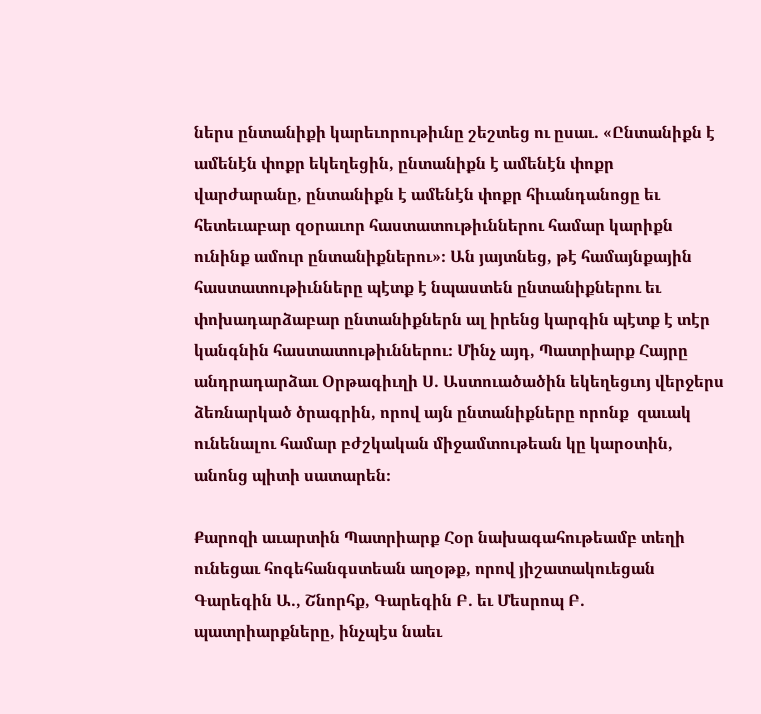ներս ընտանիքի կարեւորութիւնը շեշտեց ու ըսաւ. «Ընտանիքն է ամենէն փոքր եկեղեցին, ընտանիքն է ամենէն փոքր վարժարանը, ընտանիքն է ամենէն փոքր հիւանդանոցը եւ հետեւաբար զօրաւոր հաստատութիւններու համար կարիքն ունինք ամուր ընտանիքներու»։ Ան յայտնեց, թէ համայնքային հաստատութիւնները պէտք է նպաստեն ընտանիքներու եւ փոխադարձաբար ընտանիքներն ալ իրենց կարգին պէտք է տէր կանգնին հաստատութիւններու։ Մինչ այդ, Պատրիարք Հայրը անդրադարձաւ Օրթագիւղի Ս. Աստուածածին եկեղեցւոյ վերջերս ձեռնարկած ծրագրին, որով այն ընտանիքները որոնք  զաւակ ունենալու համար բժշկական միջամտութեան կը կարօտին, անոնց պիտի սատարեն։

Քարոզի աւարտին Պատրիարք Հօր նախագահութեամբ տեղի ունեցաւ հոգեհանգստեան աղօթք, որով յիշատակուեցան Գարեգին Ա., Շնորհք, Գարեգին Բ. եւ Մեսրոպ Բ. պատրիարքները, ինչպէս նաեւ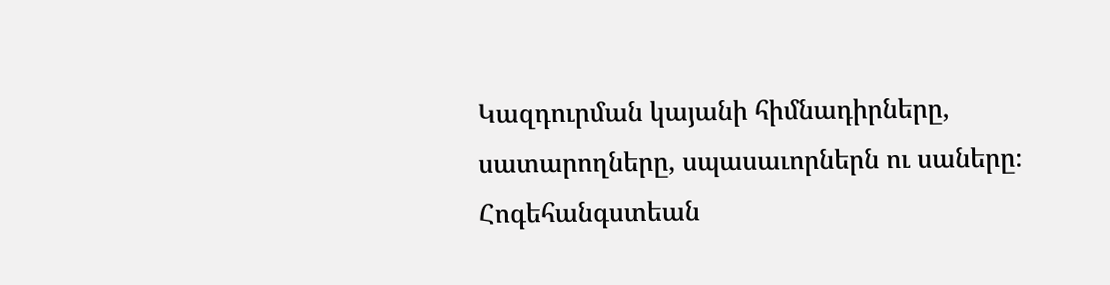Կազդուրման կայանի հիմնադիրները, սատարողները, սպասաւորներն ու սաները։ Հոգեհանգստեան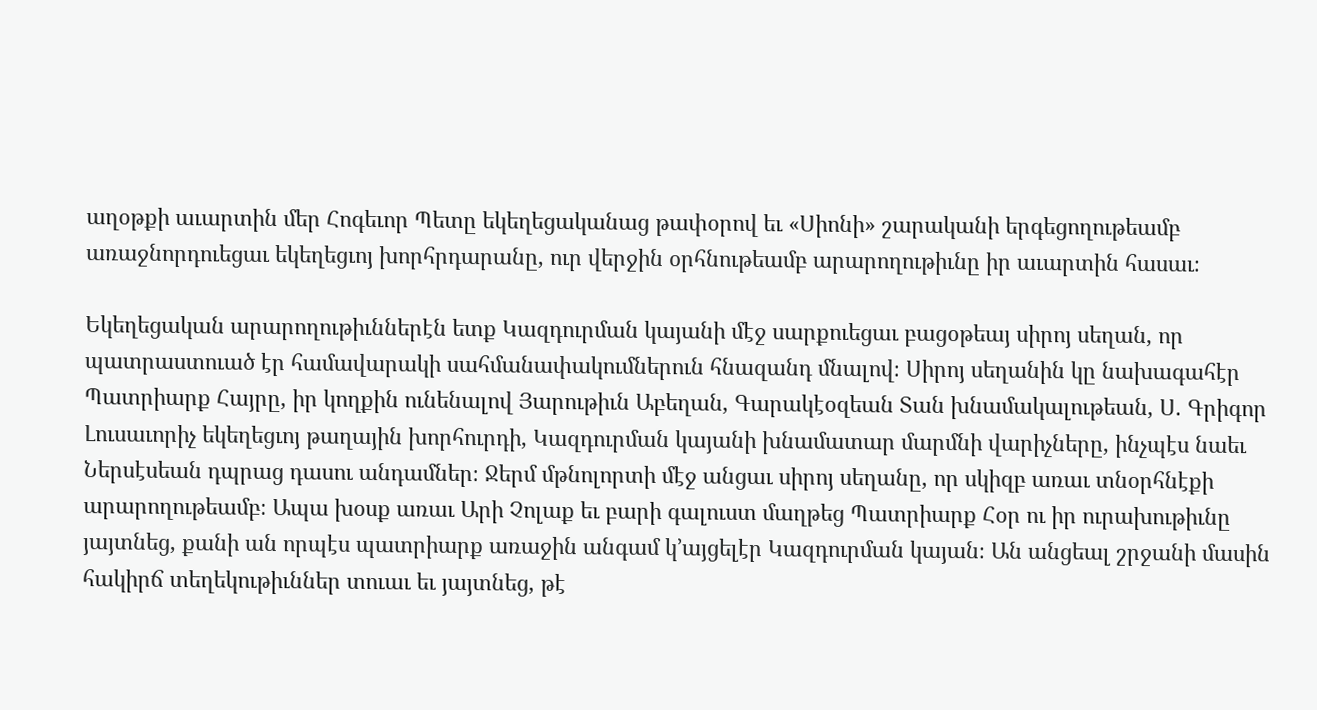աղօթքի աւարտին մեր Հոգեւոր Պետը եկեղեցականաց թափօրով եւ «Սիոնի» շարականի երգեցողութեամբ առաջնորդուեցաւ եկեղեցւոյ խորհրդարանը, ուր վերջին օրհնութեամբ արարողութիւնը իր աւարտին հասաւ։

Եկեղեցական արարողութիւններէն ետք Կազդուրման կայանի մէջ սարքուեցաւ բացօթեայ սիրոյ սեղան, որ պատրաստուած էր համավարակի սահմանափակումներուն հնազանդ մնալով։ Սիրոյ սեղանին կը նախագահէր Պատրիարք Հայրը, իր կողքին ունենալով Յարութիւն Աբեղան, Գարակէօզեան Տան խնամակալութեան, Ս. Գրիգոր Լուսաւորիչ եկեղեցւոյ թաղային խորհուրդի, Կազդուրման կայանի խնամատար մարմնի վարիչները, ինչպէս նաեւ Ներսէսեան դպրաց դասու անդամներ։ Ջերմ մթնոլորտի մէջ անցաւ սիրոյ սեղանը, որ սկիզբ առաւ տնօրհնէքի արարողութեամբ։ Ապա խօսք առաւ Արի Չոլաք եւ բարի գալուստ մաղթեց Պատրիարք Հօր ու իր ուրախութիւնը յայտնեց, քանի ան որպէս պատրիարք առաջին անգամ կ՚այցելէր Կազդուրման կայան։ Ան անցեալ շրջանի մասին հակիրճ տեղեկութիւններ տուաւ եւ յայտնեց, թէ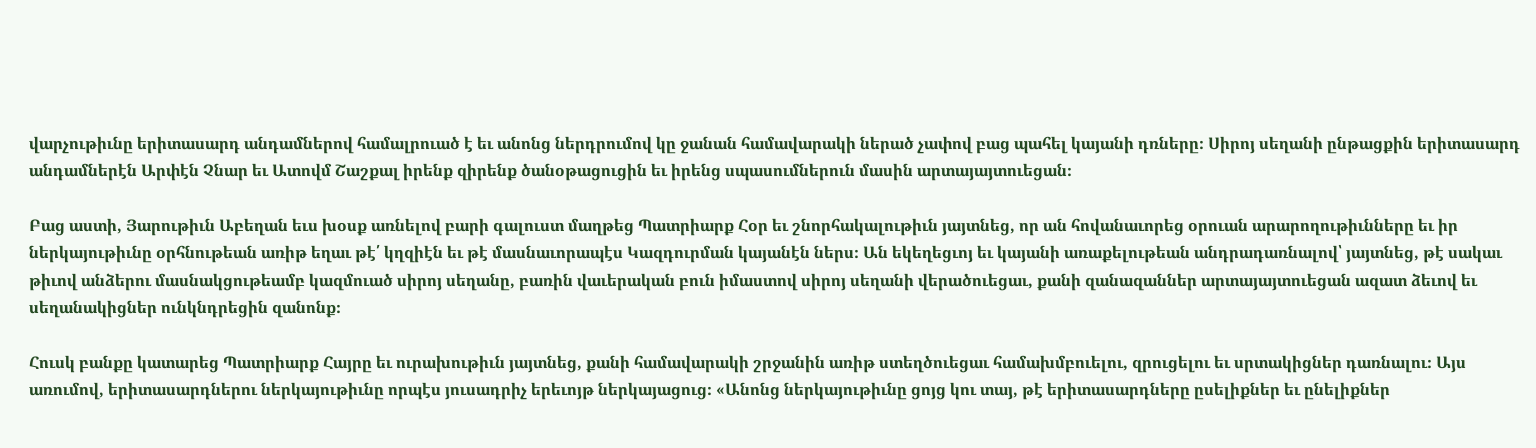վարչութիւնը երիտասարդ անդամներով համալրուած է եւ անոնց ներդրումով կը ջանան համավարակի ներած չափով բաց պահել կայանի դռները։ Սիրոյ սեղանի ընթացքին երիտասարդ անդամներէն Արփէն Չնար եւ Ատովմ Շաշքալ իրենք զիրենք ծանօթացուցին եւ իրենց սպասումներուն մասին արտայայտուեցան։

Բաց աստի, Յարութիւն Աբեղան եւս խօսք առնելով բարի գալուստ մաղթեց Պատրիարք Հօր եւ շնորհակալութիւն յայտնեց, որ ան հովանաւորեց օրուան արարողութիւնները եւ իր ներկայութիւնը օրհնութեան առիթ եղաւ թէ՛ կղզիէն եւ թէ մասնաւորապէս Կազդուրման կայանէն ներս։ Ան եկեղեցւոյ եւ կայանի առաքելութեան անդրադառնալով՝ յայտնեց, թէ սակաւ թիւով անձերու մասնակցութեամբ կազմուած սիրոյ սեղանը, բառին վաւերական բուն իմաստով սիրոյ սեղանի վերածուեցաւ, քանի զանազաններ արտայայտուեցան ազատ ձեւով եւ սեղանակիցներ ունկնդրեցին զանոնք։

Հուսկ բանքը կատարեց Պատրիարք Հայրը եւ ուրախութիւն յայտնեց, քանի համավարակի շրջանին առիթ ստեղծուեցաւ համախմբուելու, զրուցելու եւ սրտակիցներ դառնալու։ Այս առումով, երիտասարդներու ներկայութիւնը որպէս յուսադրիչ երեւոյթ ներկայացուց։ «Անոնց ներկայութիւնը ցոյց կու տայ, թէ երիտասարդները ըսելիքներ եւ ընելիքներ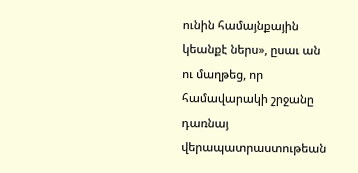ունին համայնքային կեանքէ ներս», ըսաւ ան ու մաղթեց, որ համավարակի շրջանը դառնայ վերապատրաստութեան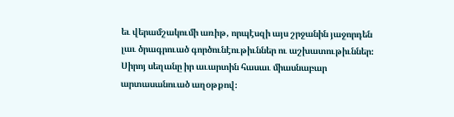եւ վերամշակումի առիթ, որպէսզի այս շրջանին յաջորդեն լաւ ծրագրուած գործունէութիւններ ու աշխատութիւններ։ Սիրոյ սեղանը իր աւարտին հասաւ միասնաբար արտասանուած աղօթքով։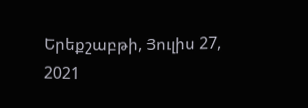Երեքշաբթի, Յուլիս 27, 2021